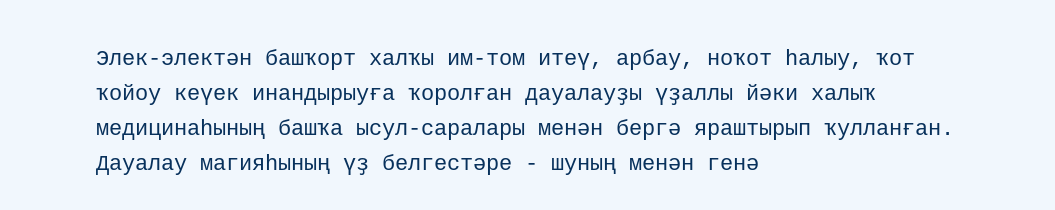Элек-электән башҡорт халҡы им-том итеү, арбау, ноҡот һалыу, ҡот ҡойоу кеүек инандырыуға ҡоролған дауалауҙы үҙаллы йәки халыҡ медицинаһының башҡа ысул-саралары менән бергә яраштырып ҡулланған. Дауалау магияһының үҙ белгестәре - шуның менән генә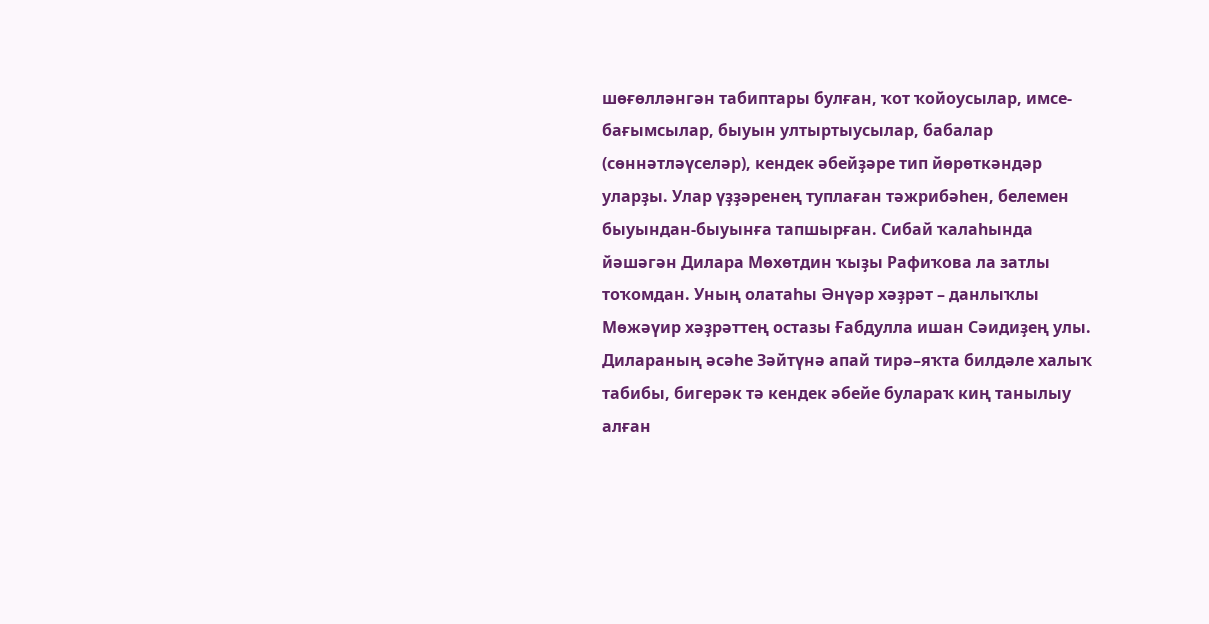шөғөлләнгән табиптары булған, ҡот ҡойоусылар, имсе-бағымсылар, быуын ултыртыусылар, бабалар (сөннәтләүселәр), кендек әбейҙәре тип йөрөткәндәр уларҙы. Улар үҙҙәренең туплаған тәжрибәһен, белемен быуындан-быуынға тапшырған. Сибай ҡалаһында йәшәгән Дилара Мөхөтдин ҡыҙы Рафиҡова ла затлы тоҡомдан. Уның олатаһы Әнүәр хәҙрәт – данлыҡлы Мөжәүир хәҙрәттең остазы Ғабдулла ишан Сәидиҙең улы. Дилараның әсәһе Зәйтүнә апай тирә–яҡта билдәле халыҡ табибы, бигерәк тә кендек әбейе булараҡ киң танылыу алған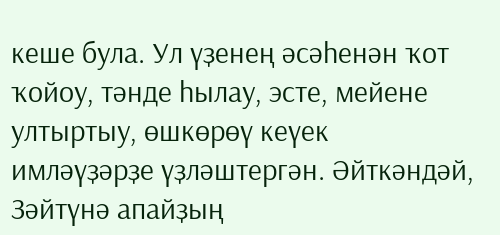кеше була. Ул үҙенең әсәһенән ҡот ҡойоу, тәнде һылау, эсте, мейене ултыртыу, өшкөрөү кеүек имләүҙәрҙе үҙләштергән. Әйткәндәй, Зәйтүнә апайҙың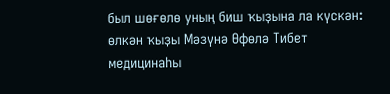был шөғөлө уның биш ҡыҙына ла күскән: өлкән ҡыҙы Мәзүнә Өфөлә Тибет медицинаһы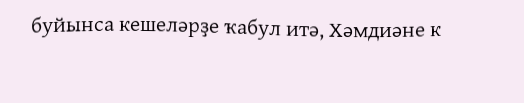буйынса кешеләрҙе ҡабул итә, Хәмдиәне к